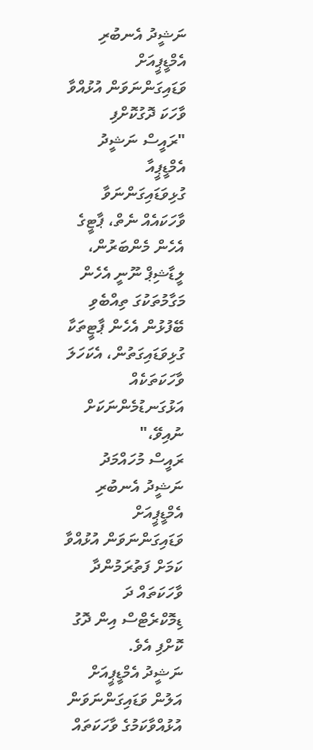ނަޝީދު އެނބުރި އެމްޑީޕީއަށް ވަޑައިގަންނަވަން އުޅުއްވާ ވާހަކަ ދޮގުކޮށްފި
"ރައީސް ނަޝީދު އެމްޑީޕީއާ ގުޅިވަޑައިގަންނަވާ ވާހަކައެއް ނެތް، ޕާޓީގެ އެހެން މެންބަރުން، ލީޑާޝިޕް ނޫނީ އެހެން މަގާމުތަކުގަ ތިއްބެވި ބޭފުޅުން އެހެން ޕާޓީތަކާ ގުޅިވަޑައިގަތުން، އެކަހަލަ ވާހަކަތަކެއް އަޅުގަނޑުމެންނަކަށް ނުއިވޭ،"
ރައީސް މުހައްމަދު ނަޝީދު އެނބުރި އެމްޑީޕީއަށް ވަޑައިގަންނަވަން އުޅުއްވާ ކަމަށް ފަތުރަމުންދާ ވާހަކަތައް ދަ ޑިމޮކްރެޓްސް އިން ދޮގު ކޮށްފި އެވެ.
ނަޝީދު އެމްޑީޕީއަށް އަލުން ވަޑައިގަންނަވަން އުޅުއްވާކަމުގެ ވާހަކަތައް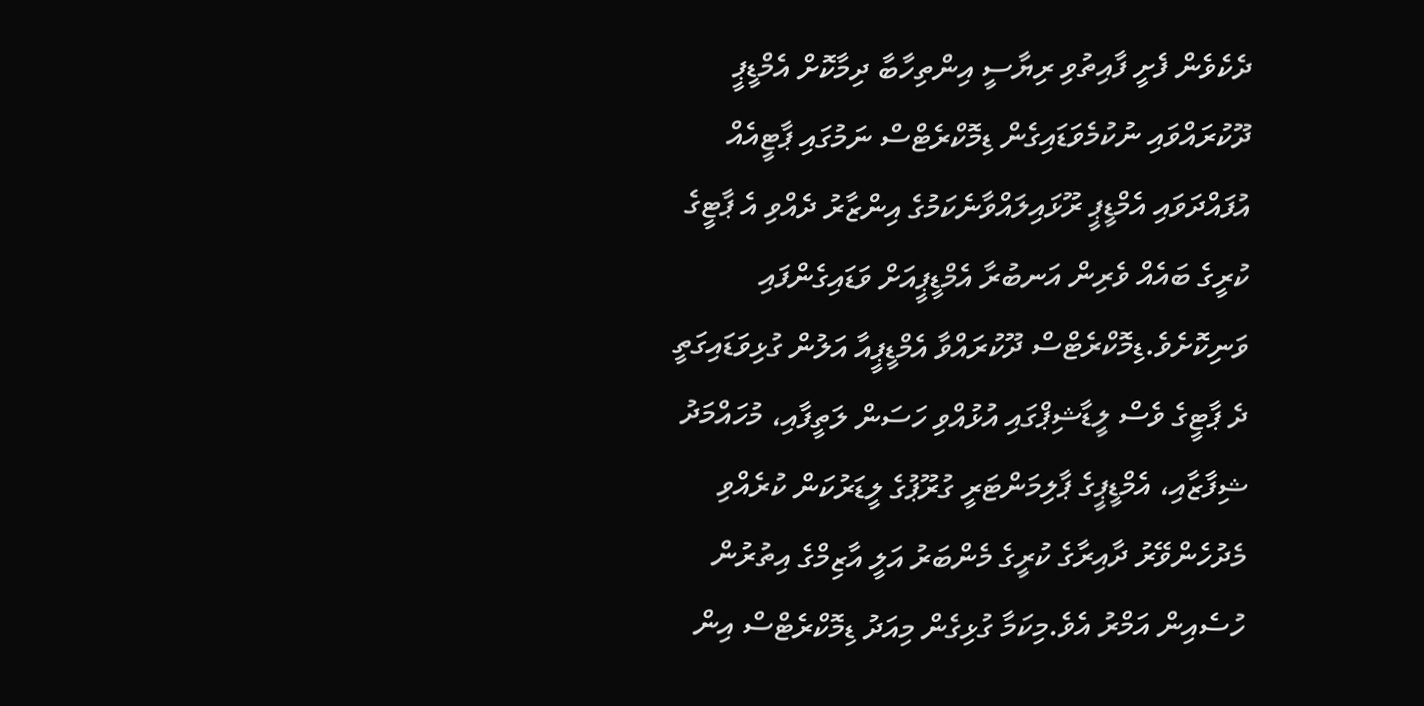ދެކެވެން ފެށީ ފާއިތުވި ރިޔާސީ އިންތިހާބާ ދިމާކޮށް އެމްޑީޕީ ދޫކުރައްވައި ނުކުމެވަޑައިގެން ޑިމޮކްރެޓްސް ނަމުގައި ޕާޓީއެއް އުފައްދަވައި އެމްޑީޕީ ރޫޅައިލައްވާނެކަމުގެ އިންޒާރު ދެއްވި އެ ޕާޓީގެ ކުރީގެ ބައެއް ވެރިން އަނބުރާ އެމްޑީޕީއަށް ވަޑައިގެންފައި ވަނިކޮށެވެ.ޑިމޮކްރެޓްސް ދޫކުރައްވާ އެމްޑީޕީއާ އަލުން ގުޅިވަޑައިގަތީ ދެ ޕާޓީގެ ވެސް ލީޑާޝިޕްގައި އުޅުއްވި ހަސަން ލަތީފާއި، މުހައްމަދު ޝިފާޒާއި، އެމްޑީޕީގެ ޕާލިމަންޓަރީ ގުރޫޕުގެ ލީޑަރުކަން ކުރެއްވި މެދުހެންވޭރު ދާއިރާގެ ކުރީގެ މެންބަރު އަލީ އާޒިމްގެ އިތުރުން ހުސެއިން އަމްރު އެވެ.މިކަމާ ގުޅިގެން މިއަދު ޑިމޮކްރެޓްސް އިން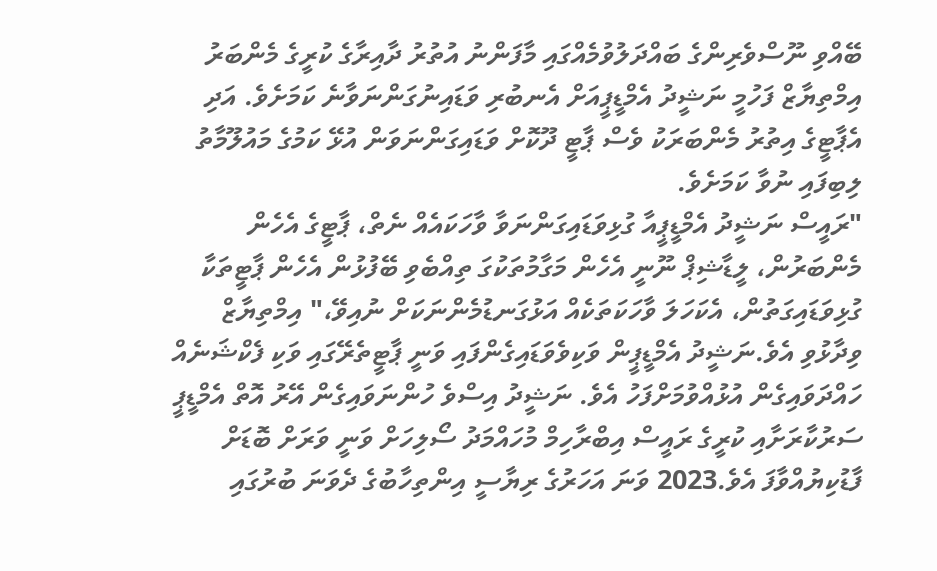ބޭއްވި ނޫސްވެރިންގެ ބައްދަލުވުމެއްގައި މާފަންނު އުތުރު ދާއިރާގެ ކުރީގެ މެންބަރު އިމްތިޔާޒް ފަހުމީ ނަޝީދު އެމްޑީޕީއަށް އެނބުރި ވަޑައިނުގަންނަވާނެ ކަމަށެވެ. އަދި އެޕާޓީގެ އިތުރު މެންބަރަކު ވެސް ޕާޓީ ދޫކޮށް ވަޑައިގަންނަވަން އުޅޭ ކަމުގެ މައުލޫމާތު ލިބިފައި ނުވާ ކަމަށެވެ.
"ރައީސް ނަޝީދު އެމްޑީޕީއާ ގުޅިވަޑައިގަންނަވާ ވާހަކައެއް ނެތް، ޕާޓީގެ އެހެން މެންބަރުން، ލީޑާޝިޕް ނޫނީ އެހެން މަގާމުތަކުގަ ތިއްބެވި ބޭފުޅުން އެހެން ޕާޓީތަކާ ގުޅިވަޑައިގަތުން، އެކަހަލަ ވާހަކަތަކެއް އަޅުގަނޑުމެންނަކަށް ނުއިވޭ،" އިމްތިޔާޒް ވިދާޅުވި އެވެ.ނަޝީދު އެމްޑީޕީން ވަކިވެވަޑައިގެންފައި ވަނީ ޕާޓީތެރޭގައި ވަކި ފެކްޝަނެއް ހައްދަވައިގެން އުޅުއްވުމަށްފަހު އެވެ. ނަޝީދު އިސްވެ ހުންނަވައިގެން އޭރު އޮތް އެމްޑީޕީ ސަރުކާރަށާއި ކުރީގެ ރައީސް އިބްރާހިމް މުހައްމަދު ސޯލިހަށް ވަނީ ވަރަށް ބޮޑަށް ފާޑުކިޔުއްވާފަ އެވެ.2023 ވަނަ އަހަރުގެ ރިޔާސީ އިންތިހާބުގެ ދެވަނަ ބުރުގައި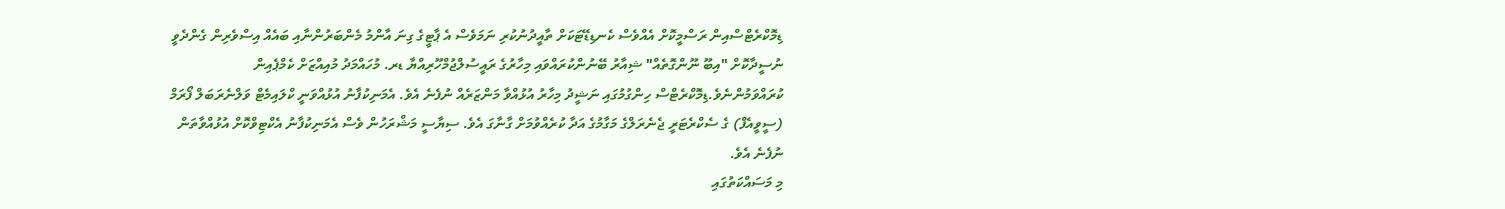ޑިމޮކްރެޓްސްއިން ރަސްމީކޮށް އެއްވެސް ކެނޑިޑޭޓަކަށް ތާއީދުނުކުރި ނަމަވެސް އެ ޕާޓީގެ ގިނަ އާންމު މެންބަރުންނާއި ބައެއް އިސްވެރިން ގެންދެވީ ނުސީދާކޮށް "އިބޫ ނޫންގޮތެއް" ޝިއާރު ބޭނުންކުރައްވައި މިހާރުގެ ރައީސުލްޖުމްހޫރިއްޔާ ޑރ. މުހައްމަދު މުއިއްޒަށް ކެމްޕެއިން ކުރައްވަމުންނެވެ.ޑިމޮކްރެޓްސް ހިންގުމުގައި ނަޝީދު މިހާރު އުޅުއްވާ މަންޒަރެއް ނުފެނެ އެވެ. އެމަނިކުފާނު އުޅުއްވަނީ ކްލައިމެޓް ވަލްނެރަބަލް ފޯރަމް (ސީވީއެފް) ގެ ސެކްރެޓަރީ ޖެނެރަލްގެ މަގާމުގެ އަދާ ކުރެއްވުމަށް ގާނާގަ އެވެ. ސިޔާސީ މަޝްރަހުން ވެސް އެމަނިކުފާނު އެކްޓިވްކޮށް އުޅުއްވާތަން ނުފެނެ އެވެ.
މި މަސައްކަތުގައި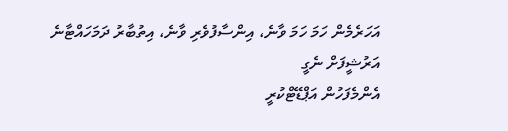އަހަރެމެން ހަމަ ހަމަ ވާނެ، އިންސާފުވެރި ވާނެ، އިތުބާރު ދަމަހައްޓާނެ
އަރުޝީފަށް ނެގީ
އެންމެފަހުން އަޕްޑޭޓްކުރީ